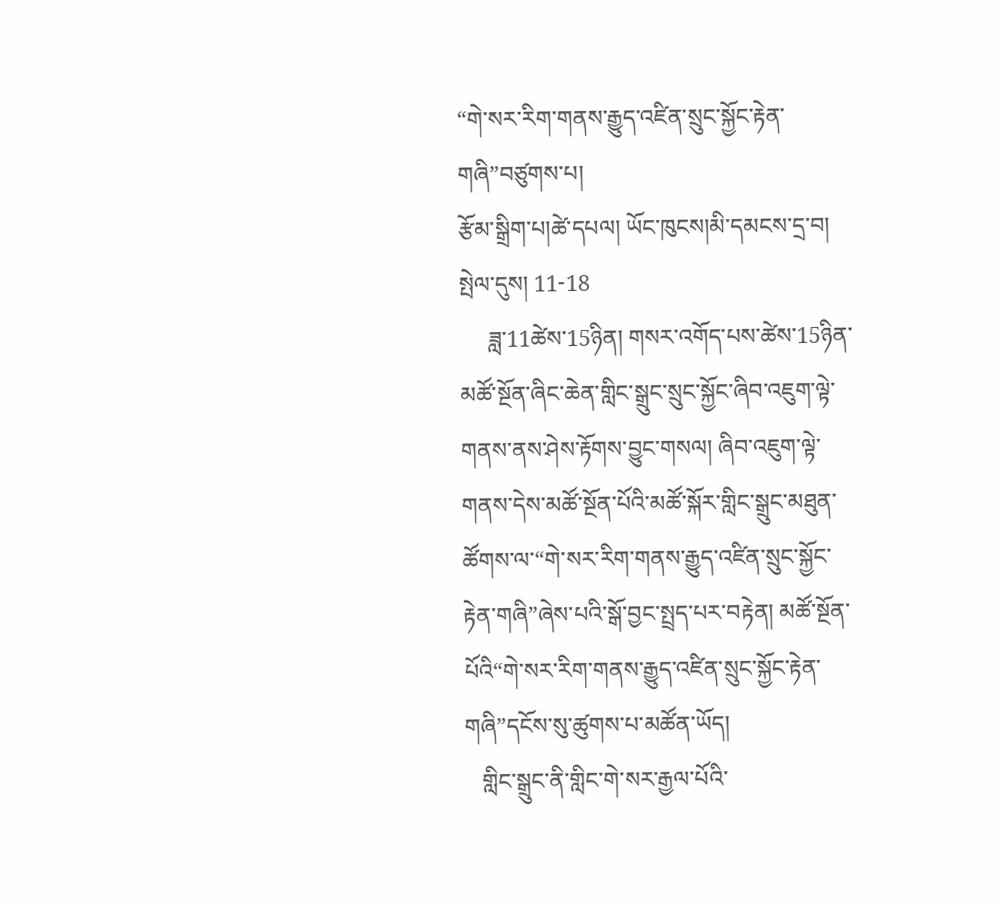“གེ་སར་རིག་གནས་རྒྱུད་འཛིན་སྲུང་སྐྱོང་རྟེན་གཞི”བཙུགས་པ།
རྩོམ་སྒྲིག་པ།ཚེ་དཔལ། ཡོང་ཁུངས།མི་དམངས་དྲ་བ། སྤེལ་དུས། 11-18
     ཟླ་11ཚེས་15ཉིན། གསར་འགོད་པས་ཚེས་15ཉིན་མཚོ་སྔོན་ཞིང་ཆེན་གླིང་སྒྲུང་སྲུང་སྐྱོང་ཞིབ་འཇུག་ལྟེ་གནས་ནས་ཤེས་རྟོགས་བྱུང་གསལ། ཞིབ་འཇུག་ལྟེ་གནས་དེས་མཚོ་སྔོན་པོའི་མཚོ་སྐོར་གླིང་སྒྲུང་མཐུན་ཚོགས་ལ་“གེ་སར་རིག་གནས་རྒྱུད་འཛིན་སྲུང་སྐྱོང་རྟེན་གཞི”ཞེས་པའི་སྒོ་བྱང་སྤྲད་པར་བརྟེན། མཚོ་སྔོན་པོའི“གེ་སར་རིག་གནས་རྒྱུད་འཛིན་སྲུང་སྐྱོང་རྟེན་གཞི”དངོས་སུ་ཚུགས་པ་མཚོན་ཡོད།
   གླིང་སྒྲུང་ནི་གླིང་གེ་སར་རྒྱལ་པོའི་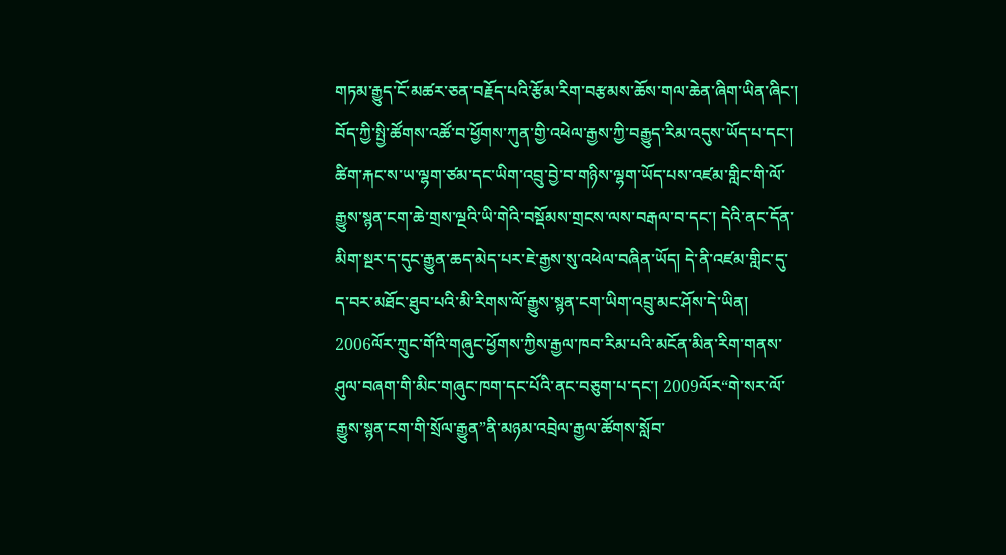གཏམ་རྒྱུད་ངོ་མཚར་ཅན་བརྗོད་པའི་རྩོམ་རིག་བརྩམས་ཆོས་གལ་ཆེན་ཞིག་ཡིན་ཞིང་། བོད་ཀྱི་སྤྱི་ཚོགས་འཚོ་བ་ཕྱོགས་ཀུན་གྱི་འཕེལ་རྒྱས་ཀྱི་བརྒྱུད་རིམ་འདུས་ཡོད་པ་དང་། ཚིག་རྐང་ས་ཡ་ལྷག་ཙམ་དང་ཡིག་འབྲུ་བྱེ་བ་གཉིས་ལྷག་ཡོད་པས་འཛམ་གླིང་གི་ལོ་རྒྱུས་སྙན་ངག་ཆེ་གྲས་ལྔའི་ཡི་གེའི་བསྡོམས་གྲངས་ལས་བརྒལ་བ་དང་། དེའི་ནང་དོན་མིག་སྔར་ད་དུང་རྒྱུན་ཆད་མེད་པར་ཇེ་རྒྱས་སུ་འཕེལ་བཞིན་ཡོད། དེ་ནི་འཛམ་གླིང་དུ་ད་བར་མཐོང་ཐུབ་པའི་མི་རིགས་ལོ་རྒྱུས་སྙན་ངག་ཡིག་འབྲུ་མང་ཤོས་དེ་ཡིན། 2006ལོར་ཀྲུང་གོའི་གཞུང་ཕྱོགས་ཀྱིས་རྒྱལ་ཁབ་རིམ་པའི་མངོན་མིན་རིག་གནས་ཤུལ་བཞག་གི་མིང་གཞུང་ཁག་དང་པོའི་ནང་བཅུག་པ་དང་། 2009ལོར“གེ་སར་ལོ་རྒྱུས་སྙན་ངག་གི་སྲོལ་རྒྱུན”ནི་མཉམ་འབྲེལ་རྒྱལ་ཚོགས་སློབ་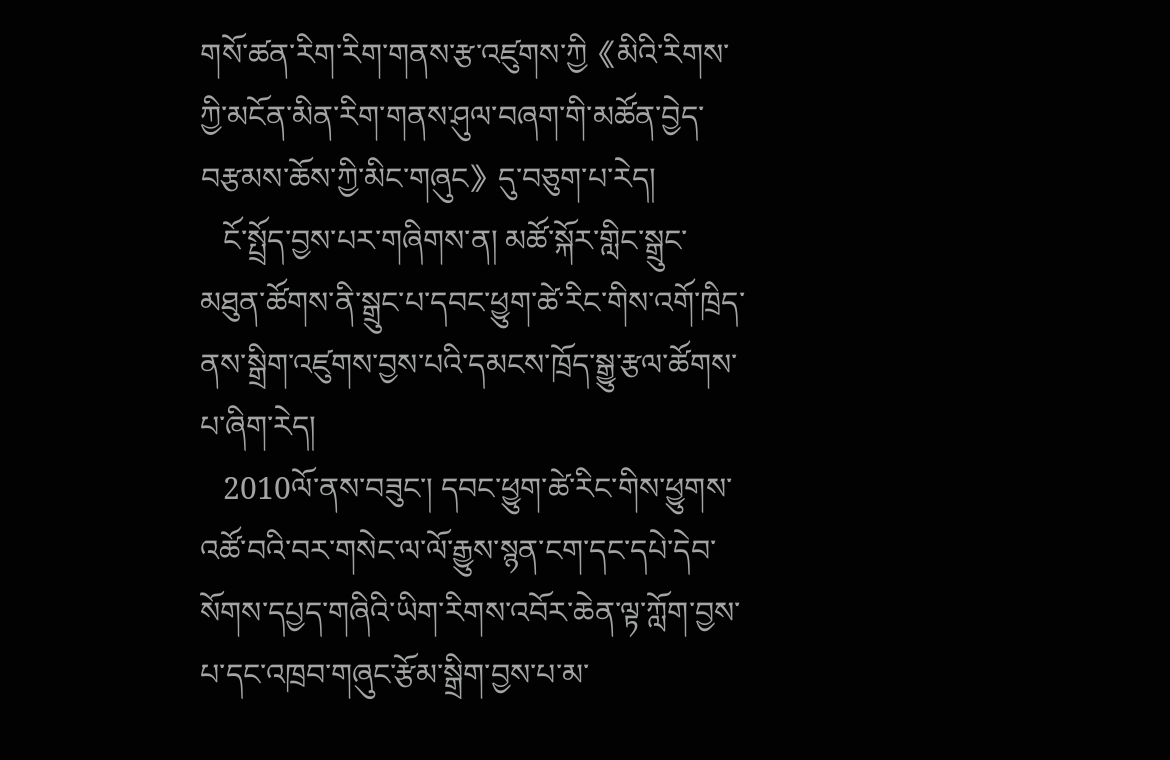གསོ་ཚན་རིག་རིག་གནས་རྩ་འཛུགས་ཀྱི《མིའི་རིགས་ཀྱི་མངོན་མིན་རིག་གནས་ཤུལ་བཞག་གི་མཚོན་བྱེད་བརྩམས་ཆོས་ཀྱི་མིང་གཞུང》དུ་བཅུག་པ་རེད།
   ངོ་སྤྲོད་བྱས་པར་གཞིགས་ན། མཚོ་སྐོར་གླིང་སྒྲུང་མཐུན་ཚོགས་ནི་སྒྲུང་པ་དབང་ཕྱུག་ཚེ་རིང་གིས་འགོ་ཁྲིད་ནས་སྒྲིག་འཛུགས་བྱས་པའི་དམངས་ཁྲོད་སྒྱུ་རྩལ་ཚོགས་པ་ཞིག་རེད།
   2010ལོ་ནས་བཟུང་། དབང་ཕྱུག་ཚེ་རིང་གིས་ཕྱུགས་འཚོ་བའི་བར་གསེང་ལ་ལོ་རྒྱུས་སྙན་ངག་དང་དཔེ་དེབ་སོགས་དཔྱད་གཞིའི་ཡིག་རིགས་འབོར་ཆེན་ལྟ་ཀློག་བྱས་པ་དང་འཁྲབ་གཞུང་རྩོམ་སྒྲིག་བྱས་པ་མ་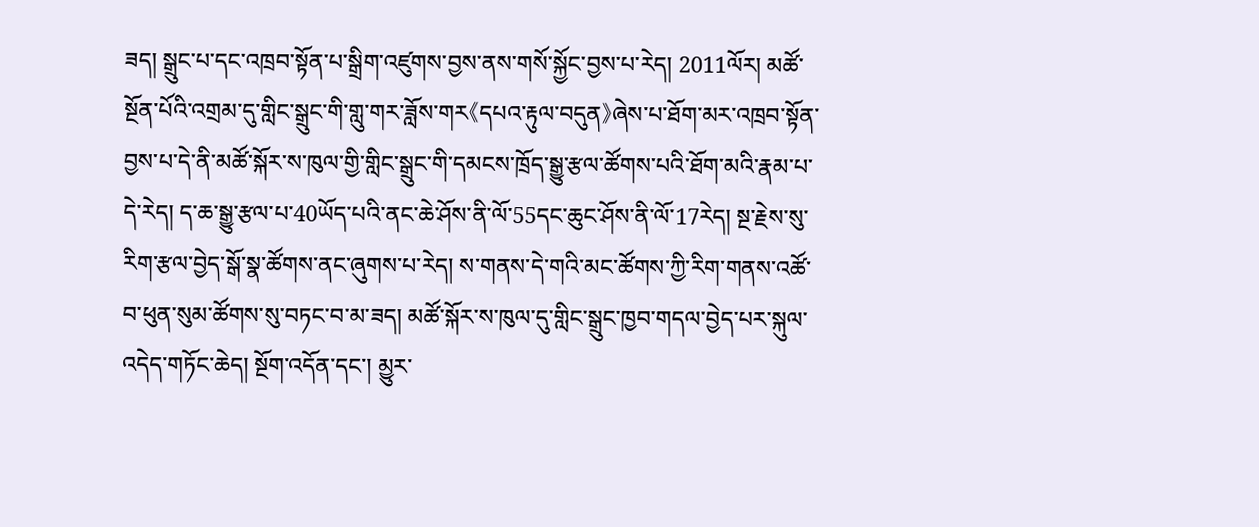ཟད། སྒྲུང་པ་དང་འཁྲབ་སྟོན་པ་སྒྲིག་འཛུགས་བྱས་ནས་གསོ་སྐྱོང་བྱས་པ་རེད། 2011ལོར། མཚོ་སྔོན་པོའི་འགྲམ་དུ་གླིང་སྒྲུང་གི་གླུ་གར་ཟློས་གར《དཔའ་རྟུལ་བདུན》ཞེས་པ་ཐོག་མར་འཁྲབ་སྟོན་བྱས་པ་དེ་ནི་མཚོ་སྐོར་ས་ཁུལ་གྱི་གླིང་སྒྲུང་གི་དམངས་ཁྲོད་སྒྱུ་རྩལ་ཚོགས་པའི་ཐོག་མའི་རྣམ་པ་དེ་རེད། ད་ཆ་སྒྱུ་རྩལ་པ་40ཡོད་པའི་ནང་ཆེ་ཤོས་ནི་ལོ་55དང་ཆུང་ཤོས་ནི་ལོ་17རེད། སྔ་རྗེས་སུ་རིག་རྩལ་བྱེད་སྒོ་སྣ་ཚོགས་ནང་ཞུགས་པ་རེད། ས་གནས་དེ་གའི་མང་ཚོགས་ཀྱི་རིག་གནས་འཚོ་བ་ཕུན་སུམ་ཚོགས་སུ་བཏང་བ་མ་ཟད། མཚོ་སྐོར་ས་ཁུལ་དུ་གླིང་སྒྲུང་ཁྱབ་གདལ་བྱེད་པར་སྐུལ་འདེད་གཏོང་ཆེད། སྔོག་འདོན་དང་། མྱུར་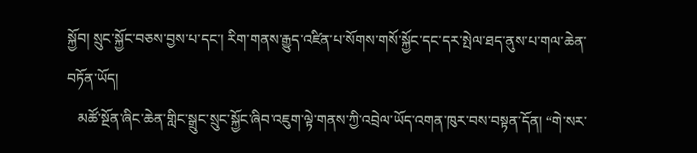སྐྱོབ། སྲུང་སྐྱོང་བཅས་བྱས་པ་དང་། རིག་གནས་རྒྱུད་འཛིན་པ་སོགས་གསོ་སྐྱོང་དང་དར་སྤེལ་ཐད་ནུས་པ་གལ་ཆེན་བཏོན་ཡོད།
   མཚོ་སྔོན་ཞིང་ཆེན་གླིང་སྒྲུང་སྲུང་སྐྱོང་ཞིབ་འཇུག་ལྟེ་གནས་ཀྱི་འབྲེལ་ཡོད་འགན་ཁུར་བས་བསྟན་དོན། “གེ་སར་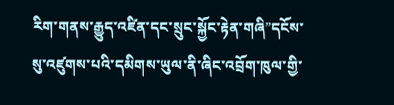རིག་གནས་རྒྱུད་འཛིན་དང་སྲུང་སྐྱོང་རྟེན་གཞི”དངོས་སུ་འཛུགས་པའི་དམིགས་ཡུལ་ནི་ཞིང་འབྲོག་ཁུལ་གྱི་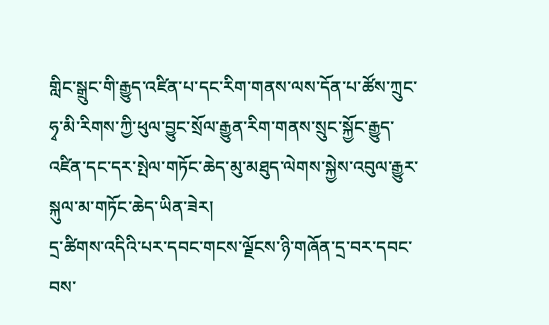གླིང་སྒྲུང་གི་རྒྱུད་འཛིན་པ་དང་རིག་གནས་ལས་དོན་པ་ཚོས་ཀྲུང་ཧྭ་མི་རིགས་ཀྱི་ཕུལ་བྱུང་སྲོལ་རྒྱུན་རིག་གནས་སྲུང་སྐྱོང་རྒྱུད་འཛིན་དང་དར་སྤེལ་གཏོང་ཆེད་མུ་མཐུད་ལེགས་སྐྱེས་འབུལ་རྒྱུར་སྐུལ་མ་གཏོང་ཆེད་ཡིན་ཟེར།
དྲ་ཚིགས་འདིའི་པར་དབང་གངས་ལྗོངས་ཉི་གཞོན་དྲ་བར་དབང་བས་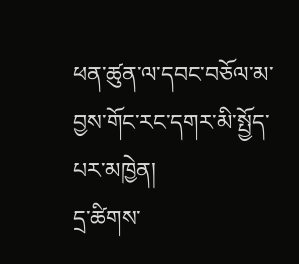ཕན་ཚུན་ལ་དབང་བཅོལ་མ་བྱས་གོང་རང་དགར་མི་སྤྱོད་པར་མཁྱེན།
དྲ་ཚིགས་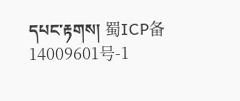དཔང་རྟགས། 蜀ICP备14009601号-1